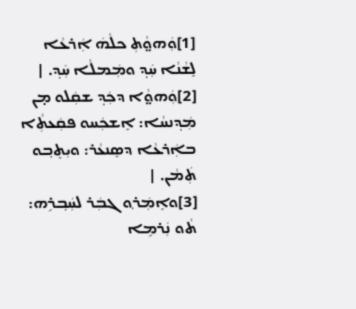[1]ܘܲܗܘ̤ܵܬܼ ܟܠܵܗܿ ܐܲܪܥܵܐ ܠܸܫܵܢܵܐ ܚܲܕ݂ ܘܡܲܡܠܵܐ ܚܲܕ݂. |
[2]ܘܲܗܘ̤ܵܐ ܕܟܲܕ݂ ܫܩܲܠܘ ܡ̣ܢ ܡܲܕ݂ܢܚܵܐ: ܐܸܫܟܲܚܘ ܦܩܲܥܬܼܵܐ ܒܐܲܪܥܵܐ ܕܣܸܢܥܵܪ: ܘܝܼܬܸܒ݂ܘ ܬܲܡܵܢ. |
[3]ܘܐܸܡܲܪ݂ܘ ܓܒܲܪ ܠܚܲܒ݂ܪܹܗ: ܬܵܘ ܢܲܪܡܹܐ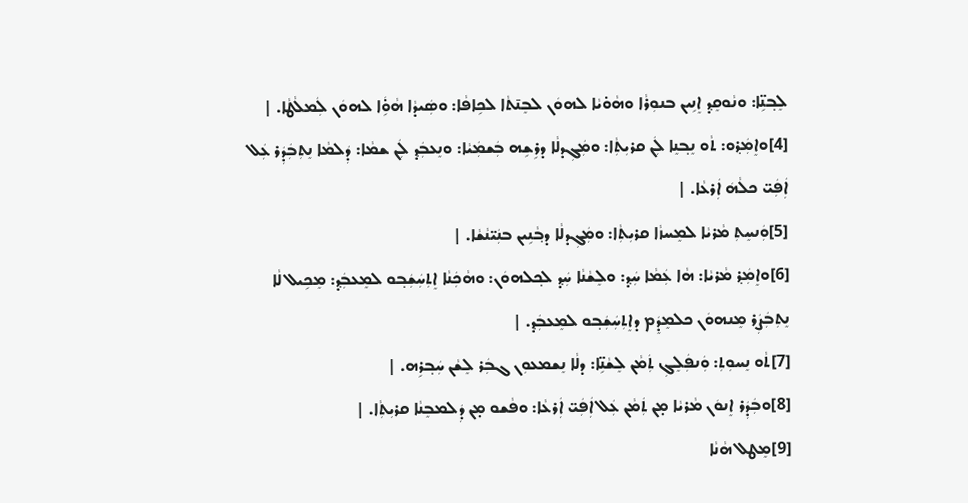ܠܸܒ݂ܢܹ̈ܐ: ܘܢܵܘܩܸܕ݂ ܐܸܢܹܝܢ ܒܢܘܼܪܵܐ ܘܗܵܘ̇ܝܵܐ ܠܗܘܿܢ ܠܒܸܢ̄ܬܵܐ ܠܟܹܐܦܵܐ: ܘܣܲܝܕܵܐ ܗܵܘܹ̇ܿܐ ܠܗܘܿܢ ܠܲܡܠܵܛܵܐ. |
[4]ܘܐܸܡܲܪ݂ܘ: ܬܵܘ ܢܸܒ݂ܢܸܐ ܠܲܢ ܩܪܝܼܬܼܵܐ: ܘܡܲܓܼܕܠܵܐ ܕܪܹܫܹܗ ܒܲܫܡܲܝܵܐ: ܘܢܸܥܒܲܕ݂ ܠܲܢ ܫܡܵܐ: ܕܲܠܡܵܐ ܢܸܬܼܒܲܕܲܪ ܥܲܠ ܐܲܦܲܝ̈ ܟܠܵܗܿ ܐܲܪܥܵܐ. |
[5]ܘܲܢܚܸܬܼ ܡܵܪܝܵܐ ܠܡܸܚܙܵܐ ܩܪܝܼܬܼܵܐ: ܘܡܲܓܼܕܠܵܐ ܕܒ݂ܵܢܹܝܢ ܒܢܲܝ̈ܢܵܫܵܐ. |
[6]ܘܐܸܡܲܪ݂ ܡܵܪܝܵܐ: ܗܵܐ ܥܲܡܵܐ ܚܲܕ݂: ܘܠܸܫܵܢܵܐ ܚܲܕ݂ ܠܟ݂ܠܗܘܿܢ: ܘܗܵܟܲܢܵܐ ܐܸܬܼܚܲܫܲܒ݂ܘ ܠܡܸܥܒܲܕ݂: ܡܸܟܹܝܠ ܠܵܐ ܢܸܬܼܒܲܨܲܪ ܡܸܢܗܘܿܢ ܟܠܡܸܕܸܿܡ ܕܐܸܬܼܚܲܫܲܒ݂ܘ ܠܡܸܥܒܲܕ݂. |
[7]ܬܵܘ ܢܸܚܘܼܬܼ: ܘܲܢܦܲܠܸܓܼ ܬܲܡܵܢ ܠܸܫܵܢܹ̈ܐ: ܕܠܵܐ ܢܸܫܡܥܘܼܢ ܓܒܲܪ ܠܸܫܵܢ ܚܲܒ݂ܪܹܗ. |
[8]ܘܒܲܕܲܪ ܐܸܢܘܿܢ ܡܵܪܝܵܐ ܡ̣ܢ ܬܲܡܵܢ ܥܲܠ ܐܲܦܲܝ̈ ܐܲܪܥܵܐ: ܘܦܵܫܘ ܡ̣ܢ ܕܲܠܡܒܸܢܵܐ ܩܪܝܼܬܼܵܐ. |
[9]ܡܸܛܠ ܗܵܢܵܐ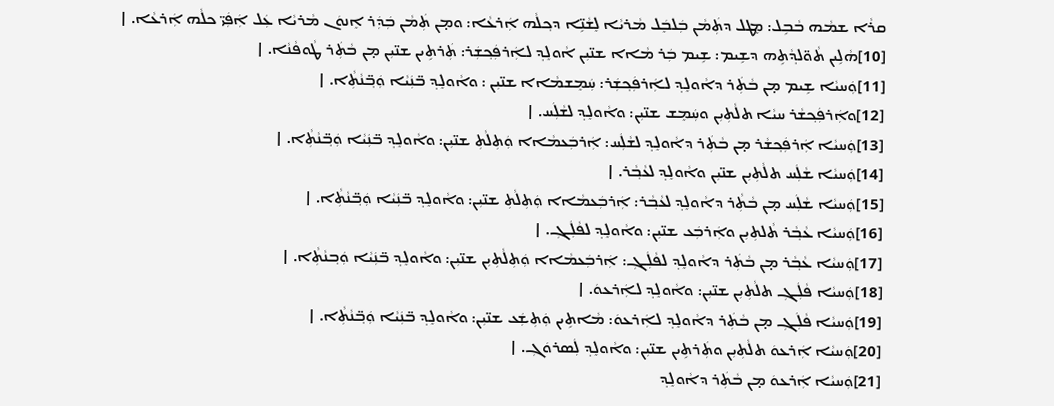ܩܪܵܐ ܫܡܵܗ ܒܵܒܹܠ: ܡܸܛܠ ܕܬܲܡܵܢ ܒܲܠܒܸܿܠ ܡܵܪܝܵܐ ܠܸܫܵܢܹ̈ܐ ܕܟ݂ܠܵܗ ܐܲܪܥܵܐ: ܘܡ̣ܢ ܬܲܡܵܢ ܒܲܕܲܪ ܐܸܢܘܿܢ ܡܵܪܝܵܐ ܥܲܠ ܐܲܦܲܝ̈ ܟܠܵܗ ܐܲܪܥܵܐ. |
[10]ܗܵܠܹܝܢ ܬܵܘ̈ܠܕ݂ܵܬܹܗ ܕܫܹܝܡ: ܫܹܝܡ ܒܲܪ ܡܵܐܐ ܫܢ̈ܝܼܢ ܐܵܘܠܸܕ݂ ܠܐܲܪܦܲܟ݂ܫܲܪ: ܬܲܪܬܹܝܢ ܫܢ̈ܝܼܢ ܡ̣ܢ ܒܵܬܲܪ ܛܵܘܦܵܢܵܐ. |
[11]ܘܲܚܝܵܐ ܫܹܝܡ ܡ̣ܢ ܒܵܬܲܪ ܕܐܵܘܠܸܕ݂ ܠܐܲܪܦܲܟ݂ܫܲܪ: ܚܲܡܸܫܡܵܐܐ ܫܢ̈ܝܼܢ : ܘܐܵܘܠܸܕ݂ ܒ̈ܢܲܝܵܐ ܘܲܒ݂̈ܢܵܬܼܵܐ. |
[12]ܘܐܲܪܦܲܟ݂ܫܵܪ ܚܝܵܐ ܬܠܵܬܼܝܼܢ ܘܚܲܡܸܫ ܫܢ̈ܝܼܢ: ܘܐܵܘܠܸܕ݂ ܠܫܵܠܲܚ. |
[13]ܘܲܚܝܵܐ ܐܲܪܦܲܟ݂ܫܵܪ ܡ̣ܢ ܒܵܬܲܪ ܕܐܵܘܠܸܕ݂ ܠܫܵܠܲܚ: ܐܲܪܒܲܥܡܵܐܐ ܘܲܬܼܠܵܬܼ ܫܢ̈ܝܼܢ: ܘܐܵܘܠܸܕ݂ ܒ̈ܢܲܝܵܐ ܘܲܒ݂̈ܢܵܬܼܵܐ. |
[14]ܘܲܚܝܵܐ ܫܵܠܲܚ ܬܠܵܬܼܝܼܢ ܫܢ̈ܝܼܢ ܘܐܵܘܠܸܕ݂ ܠܥܵܒ݂ܵܪ. |
[15]ܘܲܚܝܵܐ ܫܵܠܲܚ ܡ̣ܢ ܒܵܬܼܵܪ ܕܐܵܘܠܸܕ݂ ܠܥܵܒ݂ܵܪ: ܐܲܪܒܲܥܡܵܐܐ ܘܲܬܼܠܵܬܼ ܫܢ̈ܝܼܢ: ܘܐܵܘܠܸܕ݂ ܒ̈ܢܲܝܵܐ ܘܲܒ݂̈ܢܵܬܼܵܐ. |
[16]ܘܲܚܝܵܐ ܥܵܒ݂ܵܪ ܬܵܠܬܼܝܼܢ ܘܐܲܪܒܲܥ ܫܢ̈ܝܼܢ: ܘܐܵܘܠܸܕ݂ ܠܦܵܠܲܓܼ. |
[17]ܘܲܚܝܵܐ ܥܵܒ݂ܵܪ ܡ̣ܢ ܒܵܬܲܪ ܕܐܵܘܠܸܕ݂ ܠܦܵܠܲܓܼ: ܐܲܪܒܲܥܡܵܐܐ ܘܲܬܼܠܵܬܼܝܼܢ ܫܢ̈ܝܼܢ: ܘܐܵܘܠܸܕ݂ ܒ̈ܢܲܝܵܐ ܘܲܒ݂ܢܵܬܼܵܐ. |
[18]ܘܲܚܝܵܐ ܦܵܠܲܓܼ ܬܠܵܬܼܝܼܢ ܫܢ̈ܝܼܢ: ܘܐܵܘܠܸܕ݂ ܠܐܲܪܥܘܿ. |
[19]ܘܲܚܝܵܐ ܦܵܠܲܓܼ ܡ̣ܢ ܒܵܬܲܪ ܕܐܵܘܠܸܕ݂ ܠܐܲܪܥܘܿ: ܡܵܐܬܹܝܢ ܘܲܬܼܫܲܥ ܫܢ̈ܝܼܢ: ܘܐܵܘܠܸܕ݂ ܒ̈ܢܲܝܵܐ ܘܲܒ݂̈ܢܵܬܼܵܐ. |
[20]ܘܲܚܝܵܐ ܐܲܪܥܘܿ ܬܠܵܬܼܝܼܢ ܘܬܲܪܬܹܝܢ ܫܢ̈ܝܼܢ: ܘܐܵܘܠܸܕ݂ ܠܲܣܪܘܿܓܼ. |
[21]ܘܲܚܝܵܐ ܐܲܪܥܘܿ ܡ̣ܢ ܒܵܬܲܪ ܕܐܵܘܠܸܕ݂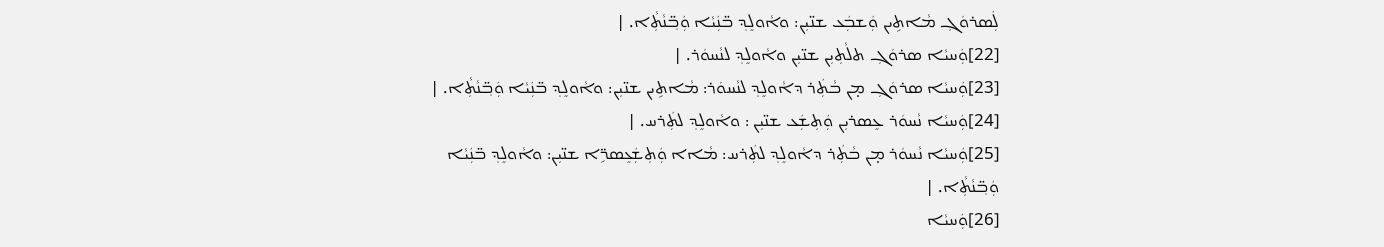ܠܲܣܪܘܿܓܼ ܡܵܐܬܹܝܢ ܘܲܫܒܲܥ ܫܢ̈ܝܼܢ: ܘܐܵܘܠܸܕ݂ ܒ̈ܢܲܝܵܐ ܘܲܒ݂̈ܢܵܬܼܵܐ. |
[22]ܘܲܚܝܵܐ ܣܪܘܿܓܼ ܬܠܵܬܼܝܼܢ ܫܢ̈ܝܼܢ ܘܐܵܘܠܸܕ݂ ܠܢܵܚܘܿܪ. |
[23]ܘܲܚܝܵܐ ܣܪܘܿܓܼ ܡ̣ܢ ܒܵܬܲܪ ܕܐܵܘܠܸܕ݂ ܠܢܵܚܘܿܪ: ܡܵܐܬܹܝܢ ܫܢ̈ܝܼܢ: ܘܐܵܘܠܸܕ݂ ܒ̈ܢܲܝܵܐ ܘܲܒ݂̈ܢܵܬܼܵܐ. |
[24]ܘܲܚܝܵܐ ܢܵܚܘܿܪ ܥܸܣܪܝܼܢ ܘܲܬܼܫܲܥ ܫܢ̈ܝܼܢ : ܘܐܵܘܠܸܕ݂ ܠܬܲܪܚ. |
[25]ܘܲܚܝܵܐ ܢܵܚܘܿܪ ܡ̣ܢ ܒܵܬܲܪ ܕܐܵܘܠܸܕ݂ ܠܬܲܪܚ: ܡܵܐܐ ܘܲܬܼܫܲܥܸܣܪܹ̈ܐ ܫܢ̈ܝܼܢ: ܘܐܵܘܠܸܕ݂ ܒ̈ܢܲܝܵܐ ܘܲܒ݂̈ܢܵܬܼܵܐ. |
[26]ܘܲܚܝܵܐ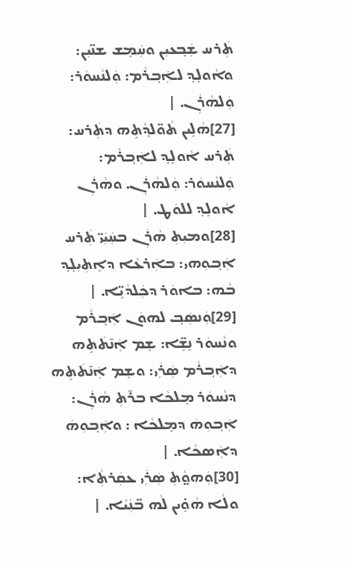ܬܲܪܚ ܫܲܒ݂ܥܝܼܢ ܘܚܲܡܸܫ ܫܢ̈ܝܼܢ: ܘܐܵܘܠܸܕ݂ ܠܐܲܒ݂ܪܵܡ: ܘܲܠܢܵܚܘܿܪ: ܘܲܠܗܵܪܲܢ. |
[27]ܗܵܠܹܝܢ ܬܵܘ̈ܠܕ݂ܵܬܹܗ ܕܬܲܪܚ: ܬܲܪܚ ܐܵܘܠܸܕ݂ ܠܐܲܒ݂ܪܵܡ: ܘܲܠܢܵܚܘܿܪ: ܘܲܠܗܵܪܲܢ. ܘܗܵܪܲܢ ܐܵܘܠܸܕ݂ ܠܠܘܿܛ. |
[28]ܘܡܝܼܬܼ ܗܵܪܲܢ ܒܚܲܝܲܝ̈ ܬܲܪܚ ܐܲܒ݂ܘܼܗܝ: ܒܐܲܪܥܵܐ ܕܐܸܬܼܝܼܠܸܕ݂ ܒܵܗ: ܒܐܘܿܪ ܕܟܲܠܕܵܝܹ̈ܐ. |
[29]ܘܲܢܣܲܒ݂ ܠܗܘܿܢ ܐܲܒ݂ܪܵܡ ܘܢܵܚܘܿܪ ܢܸܫܹ̈ܐ: ܫܸܡ ܐܲܢ̄ܬܿܬܹܗ ܕܐܲܒ݂ܪܵܡ ܣܲܪܲܝ: ܘܫܸܡ ܐܲܢ̄ܬܿܬܹܗ ܕܢܵܚܘܿܪ ܡܸܠܟܵܐ ܒܪ̄ܬܼ ܗܵܪܲܢ: ܐܲܒ݂ܘܼܗܿ ܕܡܸܠܟܵܐ : ܘܐܲܒ݂ܘܼܗܿ ܕܐܲܣܟܵܐ. |
[30]ܘܲܗܘ̤ܵܬܼ ܣܲܪܲܝ ܥܩܲܪܬܼܵܐ: ܘܠܵܐ ܗܵܘܹ̇ܝܢ ܠܵܗ ܒ̈ܢܲܝܵܐ. |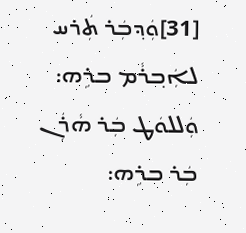[31]ܘܲܕ݂ܒܲܪ ܬܲܪܚ ܠܐܲܒ݂ܪܵܡ ܒܪܹܗ: ܘܲܠܠܘܿܛ ܒܲܪ ܗܵܪܲܢ ܒܲܪ ܒܪܹܗ: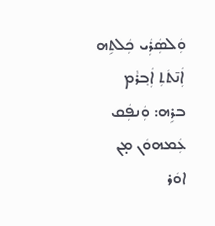ܘܲܠܣܲܪܲܝ ܟܲܠܬܹܗ ܐܲܢ̄ܬܿܬܼ ܐܲܒ݂ܪܵܡ ܒܪܹܗ: ܘܲܢܦܲܩ ܥܲܡܗܘܿܢ ܡ̣ܢ ܐܘܿܪ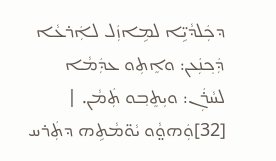ܕܟܲܠܕܵܝܹ̈ܐ ܠܡܹܐܙܲܠ ܠܐܲܪܥܵܐ ܕܲܟ݂ܢܲܥܢ: ܘܐܸܬܼܘ ܥܕܲܡܵܐ ܠܚܵܪܲܢ: ܘܝܼܬܸܒ݂ܘ ܬܲܡܵܢ. |
[32]ܘܲܗܘ̤ܵܘ ܝܵܘ̈ܡܵܬܹܗ ܕܬܲܪܚ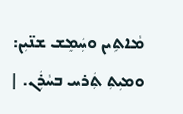ܡܵܐܬܹܝܢ ܘܚܲܡܸܫ ܫܢ̈ܝܼܢ: ܘܡܝܼܬܼ ܬܲܪܚ ܒܚܵܪܲܢ. |